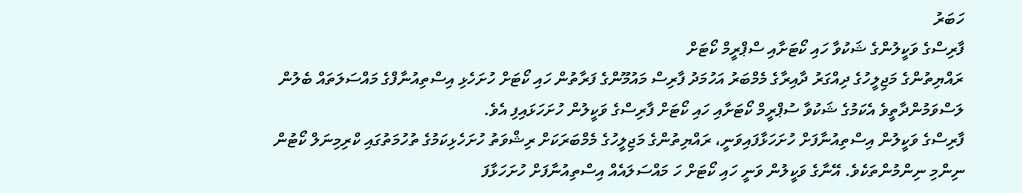ހަބަރު
ފާރިސްގެ ވަކީލުންގެ ޝަކުވާ ހައި ކޯޓަށާއި ސްޕްރީމް ކޯޓަށް
ރައްޔިތުންގެ މަޖިލީހުގެ ދިއްގަރު ދާއިރާގެ މެމްބަރު އަހުމަދު ފާރިސް މައުމޫންގެ ފަރާތުން ހައި ކޯޓަށް ހުށަހެޅި އިސްތިއުނާފްގެ މައްސަލަތައް ބެލުން ލަސްވަމުންދާތީވެ އެކަމުގެ ޝަކުވާ ސުޕްރީމް ކޯޓަށާއި ހައި ކޯޓަށް ފާރިސްގެ ވަކީލުން ހުށަހަޅައިފި އެވެ.
ފާރިސްގެ ވަކީލުން އިސްތިއުނާފަށް ހުށަހަޅާފައިވަނީ، ރައްޔިތުންގެ މަޖިލީހުގެ މެމްބަރަކަށް ރިޝްވަތު ހުށަހެޅިކަމުގެ ތުހުމަތުގައި ކްރިމިނަލް ކޯޓުން ނިންމި ނިންމުންތަކެވެ. އޭނާގެ ވަކީލުން ވަނީ ހައި ކޯޓަށް ހަ މައްސަލައެއް އިސްތިއުނާފަށް ހުށަހަޅާފަ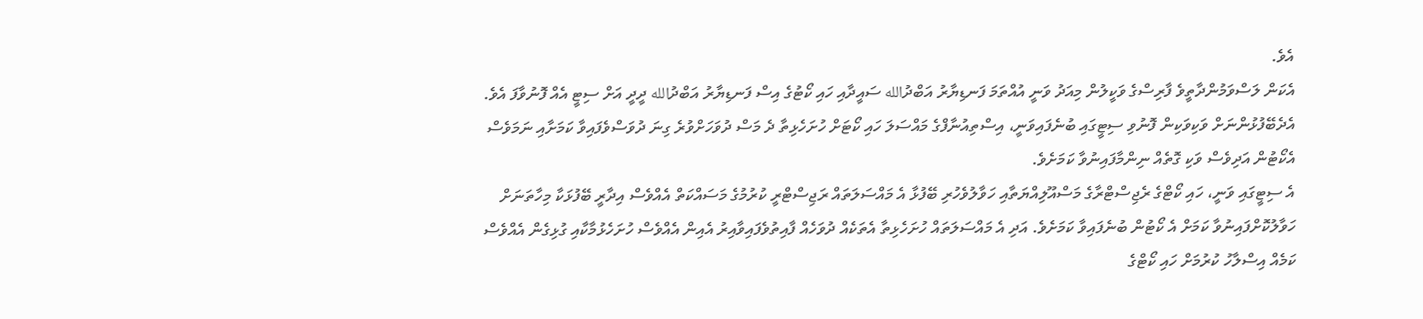އެވެ.
އެކަން ލަސްވަމުންދާތީވެ ފާރިސްގެ ވަކީލުން މިއަދު ވަނީ އުއްތަމަ ފަނޑިޔާރު އަބްދުالله ސައީދާއި ހައި ކޯޓުގެ އިސް ފަނޑިޔާރު އަބްދުالله ދީދީ އަށް ސިޓީ އެއް ފޮނުވާފަ އެވެ. އެދެބޭފުޅުންނަށް ވަކިވަކިން ފޮނުވި ސިޓީގައި ބުނެފައިވަނީ، އިސްތިއުނާފްގެ މައްސަލަ ހައި ކޯޓަށް ހުށަހެޅިތާ ދެ މަސް ދުވަހަށްވުރެ ގިނަ ދުވަސްވެފައިވާ ކަމަށާއި ނަމަވެސް އެކޯޓުން އަދިވެސް ވަކި ގޮތެއް ނިންމާފައިނުވާ ކަމަށެވެ.
އެ ސިޓީގައި ވަނީ، ހައި ކޯޓްގެ ރެޖިސްޓްރާގެ މަސްއޫލިއްޔަތާއި ހަވާލުވެހުރި ބޭފުޅާ އެ މައްސަލަތައް ރަޖިސްޓްރީ ކުރުމުގެ މަސައްކަތް އެއްވެސް އިދާރީ ބޭފުޅަކާ މިހާތަނަށް ހަވާލުކޮށްފައިނުވާ ކަމަށް އެ ކޯޓުން ބުނެފައިވާ ކަމަށެވެ. އަދި އެ މައްސަލަތައް ހުށަހެޅިތާ އެތަކެއް ދުވަހެއް ފާއިތުވެފައިވާއިރު އެއިން އެއްވެސް ހުށަހެޅުމާކާއި ގުޅިގެން އެއްވެސް ކަމެއް އިސްލާހު ކުރުމަށް ހައި ކޯޓްގެ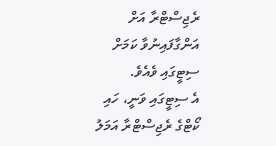ރެޖިސްޓްރާ އަށް އަންގާފައިނުވާ ކަމަށް ސިޓީގައި ވެއެވެ.
އެ ސިޓީގައި ވަނީ، ހައި ކޯޓްގެ ރެޖިސްޓްރާ އަމަލު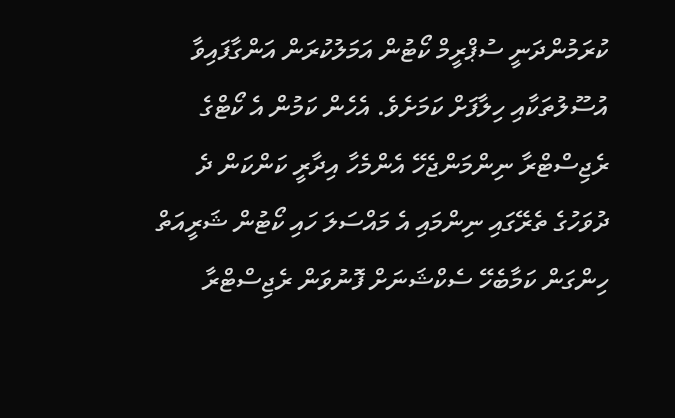ކުރަމުންދަނީ ސުޕްރީމް ކޯޓުން އަމަލުކުރަން އަންގާފައިވާ އުސޫލުތަކާއި ހިލާފަށް ކަމަށެވެ. އެހެން ކަމުން އެ ކޯޓްގެ ރެޖިސްޓްރާ ނިންމަންޖެހޭ އެންމެހާ އިދާރީ ކަންކަން ދެ ދުވަހުގެ ތެރޭގައި ނިންމައި އެ މައްސަލަ ހައި ކޯޓުން ޝަރީއަތް ހިންގަން ކަމާބެހޭ ސެކްޝަނަށް ފޮނުވަން ރެޖިސްޓްރާ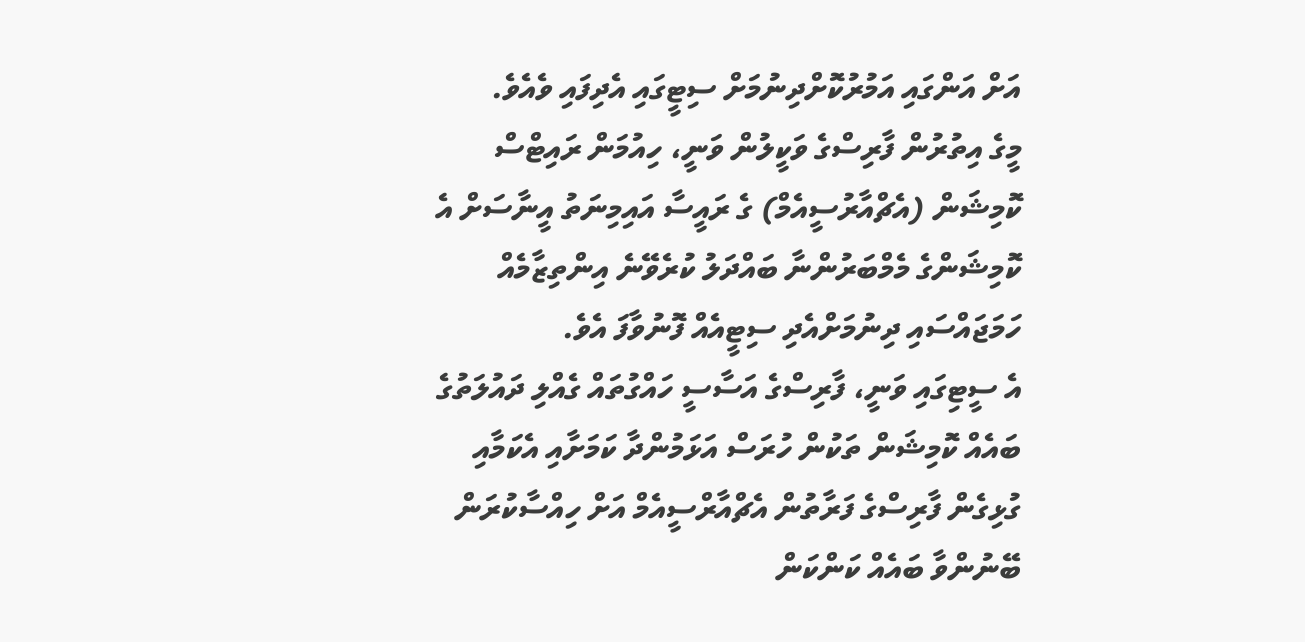އަށް އަންގައި އަމުރުކޮށްދިނުމަށް ސިޓީގައި އެދިފައި ވެއެވެ.
މީގެ އިތުރުން ފާރިސްގެ ވަކީލުން ވަނީ، ހިއުމަން ރައިޓްސް ކޮމިޝަން (އެޗްއާރުސީއެމް) ގެ ރައީސާ އައިމިނަތު އީނާސަށް އެ ކޮމިޝަންގެ މެމްބަރުންނާ ބައްދަލު ކުރެވޭނެ އިންތިޒާމެއް ހަމަޖައްސައި ދިނުމަށްއެދި ސިޓީއެއް ފޮނުވާފަ އެވެ.
އެ ސީޓިގައި ވަނީ، ފާރިސްގެ އަސާސީ ހައްގުތައް ގެއްލި ދައުލަތުގެ ބައެއް ކޮމިޝަން ތަކުން ހުރަސް އަޅަމުންދާ ކަމަށާއި އެކަމާއި ގުޅިގެން ފާރިސްގެ ފަރާތުން އެޗްއާރްސީއެމް އަށް ހިއްސާކުރަން ބޭނުންވާ ބައެއް ކަންކަން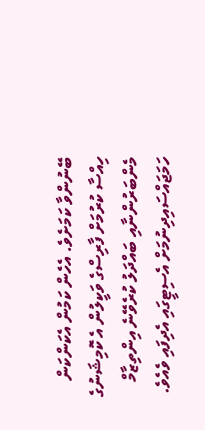ބޭނުންވާ ކަމަށެވެ. އެހެން ކަމުން އެކަންކަން ހިއްސާ ކުރުމަށް ފާރިސްގެ ވަކީލުން އެ ކޮމިޝަނުގެ މެންބަރުންނާއި ބައްދަލު ކުރެވޭނެ އިންތިޒާމް ހަމަޖައްސައިދިނުމަށް އެސިޓީގައި އެދިފައި ވެއެވެ.